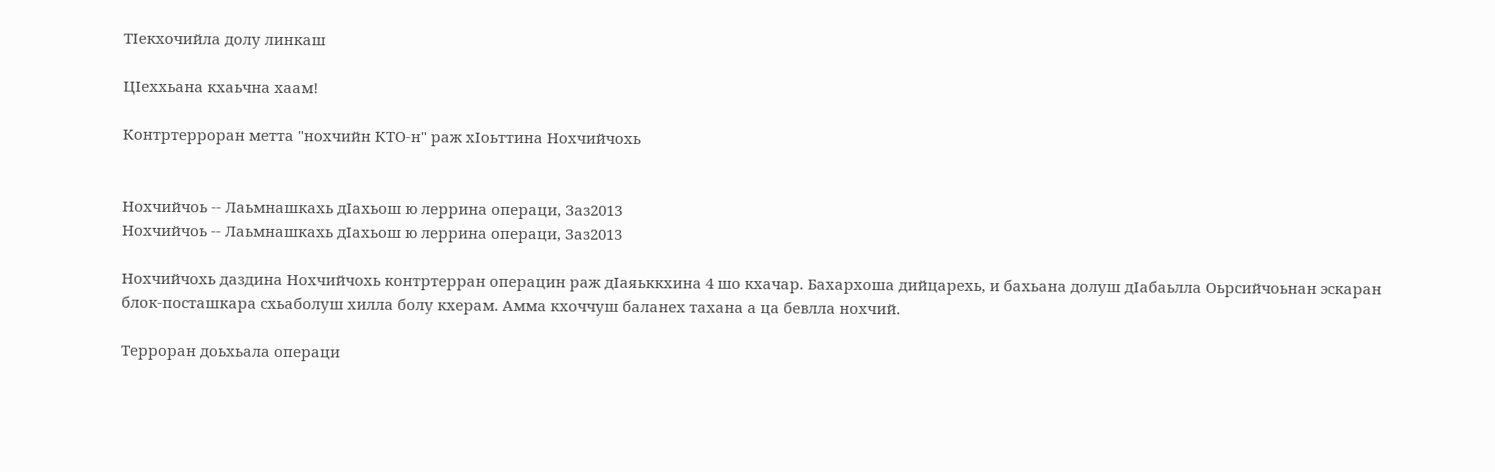ТIекхочийла долу линкаш

ЦIеххьана кхаьчна хаам!

Контртерроран метта "нохчийн КТО-н" раж хIоьттина Нохчийчохь


Нохчийчоь -- Лаьмнашкахь дIахьош ю леррина операци, Заз2013
Нохчийчоь -- Лаьмнашкахь дIахьош ю леррина операци, Заз2013

Нохчийчохь даздина Нохчийчохь контртерран операцин раж дIаяьккхина 4 шо кхачар. Бахархоша дийцарехь, и бахьана долуш дIабаьлла Оьрсийчоьнан эскаран блок-посташкара схьаболуш хилла болу кхерам. Амма кхоччуш баланех тахана а ца бевлла нохчий.

Терроран доьхьала операци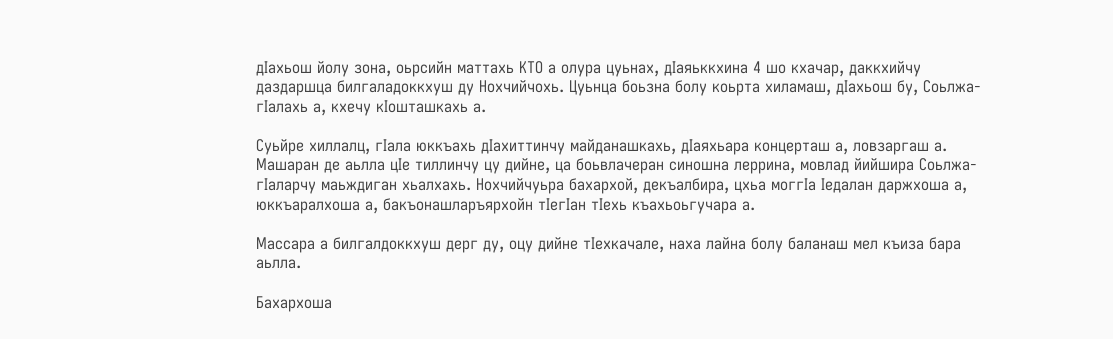дIахьош йолу зона, оьрсийн маттахь КТО а олура цуьнах, дIаяьккхина 4 шо кхачар, даккхийчу даздаршца билгаладоккхуш ду Нохчийчохь. Цуьнца боьзна болу коьрта хиламаш, дIахьош бу, Соьлжа-гIалахь а, кхечу кIошташкахь а.

Суьйре хиллалц, гIала юккъахь дIахиттинчу майданашкахь, дIаяхьара концерташ а, ловзаргаш а. Машаран де аьлла цIе тиллинчу цу дийне, ца боьвлачеран синошна леррина, мовлад йийшира Соьлжа-гIаларчу маьждиган хьалхахь. Нохчийчуьра бахархой, декъалбира, цхьа моггIа Iедалан даржхоша а, юккъаралхоша а, бакъонашларъярхойн тIегIан тIехь къахьоьгучара а.

Массара а билгалдоккхуш дерг ду, оцу дийне тIехкачале, наха лайна болу баланаш мел къиза бара аьлла.

Бахархоша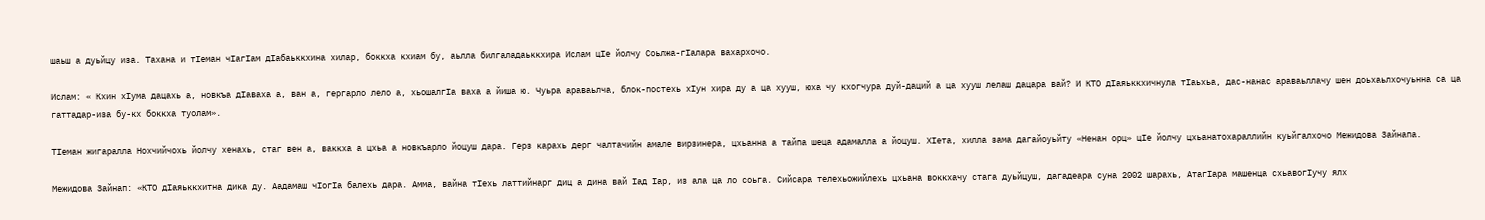шаьш а дуьйцу иза. Тахана и тIеман чIагIам дIабаьккхина хилар, боккха кхиам бу, аьлла билгаладаьккхира Ислам цIе йолчу Соьлжа-гIалара вахархочо.

Ислам: « Кхин хIума дацахь а, новкъа дIаваха а, ван а, гергарло лело а, хьошалгIа ваха а йиша ю. Чуьра араваьлча, блок-постехь хIун хира ду а ца хууш, юха чу кхогчура дуй-даций а ца хууш лелаш дацара вай? И КТО дIаяьккхичнула тIаьхьа, дас-нанас араваьллачу шен доьхаьлхочуьнна са ца гаттадар-иза бу-кх боккха туолам».

ТIеман жигаралла Нохчийчохь йолчу хенахь, стаг вен а, ваккха а цхьа а новкъарло йоцуш дара. Герз карахь дерг чалтачийн амале вирзинера, цхьанна а тайпа шеца адамалла а йоцуш. ХIета, хилла зама дагайоуьйту «Ненан орц» цIе йолчу цхьанатохараллийн куьйгалхочо Межидова Зайнапа.

Межидова Зайнап: «КТО дIаяьккхитна дика ду. Аадамаш чIогIа балехь дара. Амма, вайна тIехь латтийнарг диц а дина вай Iад Iар, из ала ца ло соьга. Сийсара телехьожийлехь цхьана воккхачу стага дуьйцуш, дагадеара суна 2002 шарахь, АтагIара машенца схьавогIучу ялх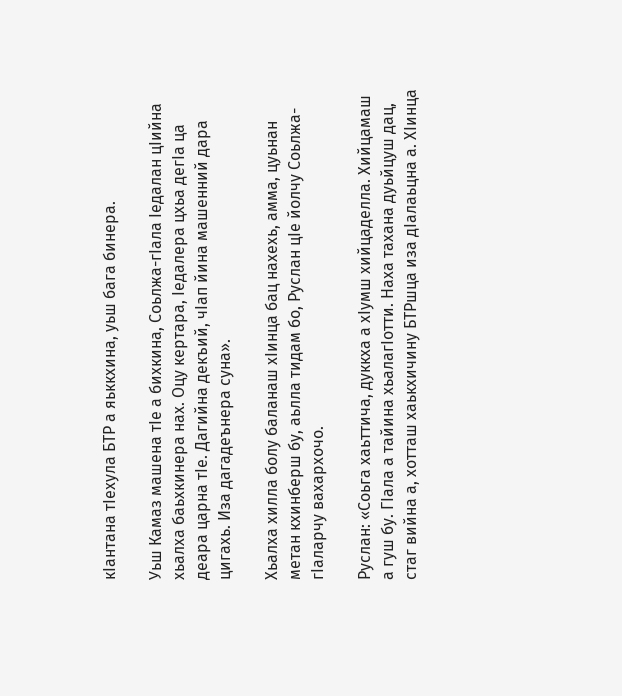кIантана тIехула БТР а яьккхина, уьш бага бинера.

Уьш Камаз машена тIе а бихкина, Соьлжа-гIала Iедалан цIийна хьалха баьхкинера нах. Оцу кертара, Iедалера цхьа дегIа ца деара царна тIе. Дагийна декъий, чIап йина машенний дара цигахь. Иза дагадеънера суна».

Хьалха хилла болу баланаш хIинца бац нахехь, амма, цуьнан метан кхинберш бу, аьлла тидам бо, Руслан цIе йолчу Соьлжа-гIаларчу вахархочо.

Руслан: «Соьга хаьттича, дуккха а хIумш хийцаделла. Хийцамаш а гуш бу. ГIала а тайина хьалагIотти. Наха тахана дуьйцуш дац, стаг вийна а, хотташ хаькхичину БТРшца иза дIалаьцна а. ХIинца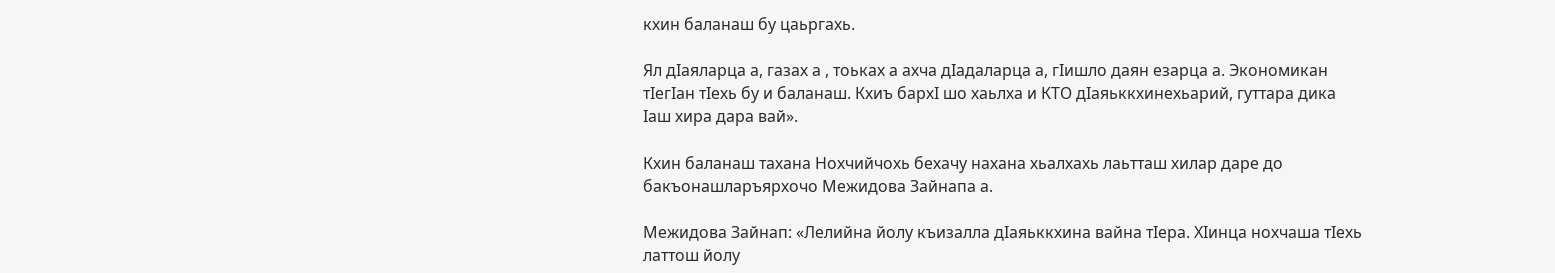кхин баланаш бу цаьргахь.

Ял дIаяларца а, газах а , тоьках а ахча дIадаларца а, гIишло даян езарца а. Экономикан тIегIан тIехь бу и баланаш. Кхиъ бархI шо хаьлха и КТО дIаяьккхинехьарий, гуттара дика Iаш хира дара вай».

Кхин баланаш тахана Нохчийчохь бехачу нахана хьалхахь лаьтташ хилар даре до бакъонашларъярхочо Межидова Зайнапа а.

Межидова Зайнап: «Лелийна йолу къизалла дIаяьккхина вайна тIера. ХIинца нохчаша тIехь латтош йолу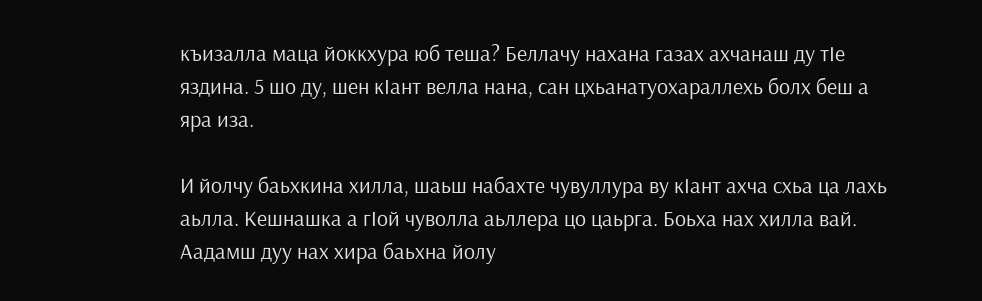къизалла маца йоккхура юб теша? Беллачу нахана газах ахчанаш ду тIе яздина. 5 шо ду, шен кIант велла нана, сан цхьанатуохараллехь болх беш а яра иза.

И йолчу баьхкина хилла, шаьш набахте чувуллура ву кIант ахча схьа ца лахь аьлла. Кешнашка а гIой чуволла аьллера цо цаьрга. Боьха нах хилла вай. Аадамш дуу нах хира баьхна йолу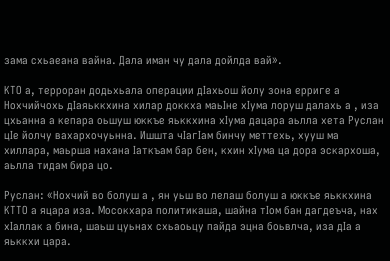зама схьаеана вайна. Дала иман чу дала дойлда вай».

КТО а, терроран додьхьала операции дIахьош йолу зона ерриге а Нохчийчохь дIаяьккхина хилар доккха маьIне хIума лоруш далахь а , иза цхьанна а кепара оьшуш юккъе яьккхина хIума дацара аьлла хета Руслан цIе йолчу вахархочуьнна. Ишшта чIагIам бинчу меттехь, хууш ма хиллара, маьрша нахана Iаткъам бар бен, кхин хIума ца дора эскархоша, аьлла тидам бира цо.

Руслан: «Нохчий во болуш а , ян уьш во лелаш болуш а юккъе яьккхина КТТО а яцара иза. Мосокхара политикаша, шайна тIом бан дагдеъча, нах хIаллак а бина, шаьш цуьнах схьаоьцу пайда эцна боьвлча, иза дIа а яьккхи цара.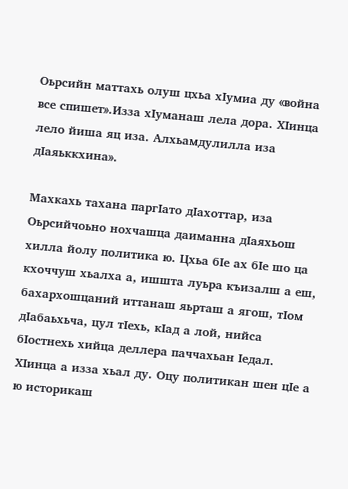Оьрсийн маттахь олуш цхьа хIумиа ду «война все спишет».Изза хIуманаш лела дора. ХIинца лело йиша яц иза. Алхьамдулилла иза дIаяьккхина».

Махкахь тахана паргIато дIахоттар, иза Оьрсийчоьно нохчашца даиманна дIаяхьош хилла йолу политика ю. Цхьа бIе ах бIе шо ца кхоччуш хьалха а, ишшта луьра къизалш а еш, бахархошцаний иттанаш яьрташ а ягош, тIом дIабаьхьча, цул тIехь, кIад а лой, нийса бIостнехь хийца деллера паччахьан Iедал. ХIинца а изза хьал ду. Оцу политикан шен цIе а ю историкаш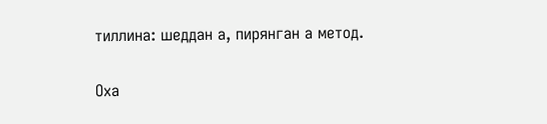тиллина: шеддан а, пирянган а метод.

Оха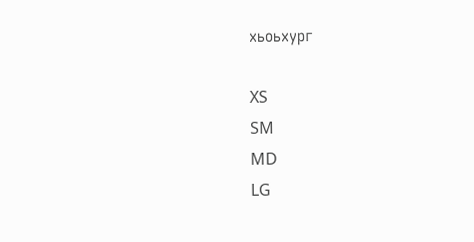хьоьхург

XS
SM
MD
LG